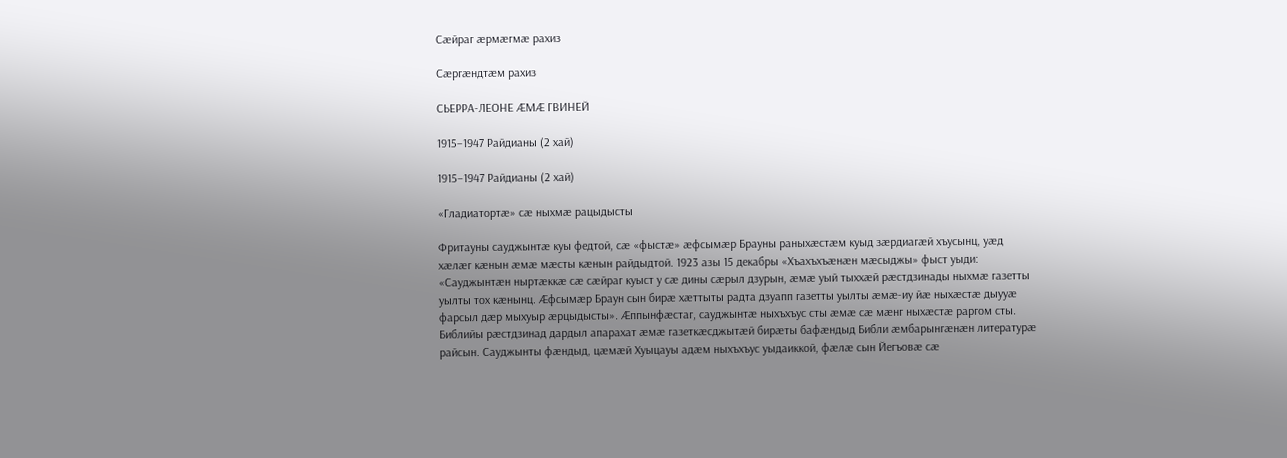Сӕйраг ӕрмӕгмӕ рахиз

Сӕргӕндтӕм рахиз

СЬЕРРА-ЛЕОНЕ ӔМӔ ГВИНЕЙ

1915–1947 Райдианы (2 хай)

1915–1947 Райдианы (2 хай)

«Гладиатортӕ» сӕ ныхмӕ рацыдысты

Фритауны сауджынтӕ куы федтой, сӕ «фыстӕ» ӕфсымӕр Брауны раныхӕстӕм куыд зӕрдиагӕй хъусынц, уӕд хӕлӕг кӕнын ӕмӕ мӕсты кӕнын райдыдтой. 1923 азы 15 декабры «Хъахъхъӕнӕн мӕсыджы» фыст уыди: «Сауджынтӕн ныртӕккӕ сӕ сӕйраг куыст у сӕ дины сӕрыл дзурын, ӕмӕ уый тыххӕй рӕстдзинады ныхмӕ газетты уылты тох кӕнынц. Ӕфсымӕр Браун сын бирӕ хӕттыты радта дзуапп газетты уылты ӕмӕ-иу йӕ ныхӕстӕ дыууӕ фарсыл дӕр мыхуыр ӕрцыдысты». Ӕппынфӕстаг, сауджынтӕ ныхъхъус сты ӕмӕ сӕ мӕнг ныхӕстӕ раргом сты. Библийы рӕстдзинад дардыл апарахат ӕмӕ газеткӕсджытӕй бирӕты бафӕндыд Библи ӕмбарынгӕнӕн литературӕ райсын. Сауджынты фӕндыд, цӕмӕй Хуыцауы адӕм ныхъхъус уыдаиккой, фӕлӕ сын Йегъовӕ сӕ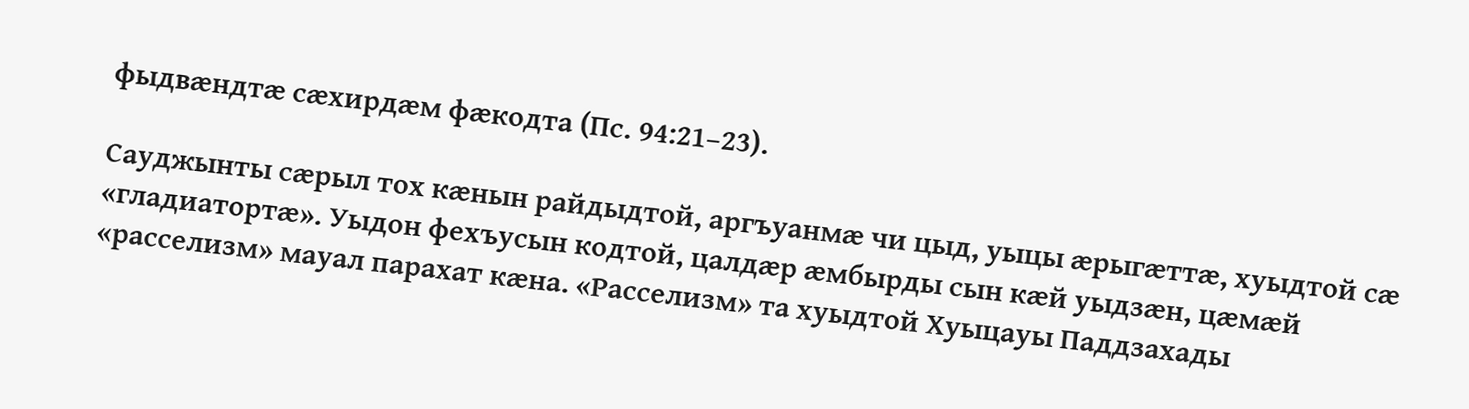фыдвӕндтӕ сӕхирдӕм фӕкодта (Пс. 94:21–23).

Сауджынты сӕрыл тох кӕнын райдыдтой, аргъуанмӕ чи цыд, уыцы ӕрыгӕттӕ, хуыдтой сӕ «гладиатортӕ». Уыдон фехъусын кодтой, цалдӕр ӕмбырды сын кӕй уыдзӕн, цӕмӕй «расселизм» мауал парахат кӕна. «Расселизм» та хуыдтой Хуыцауы Паддзахады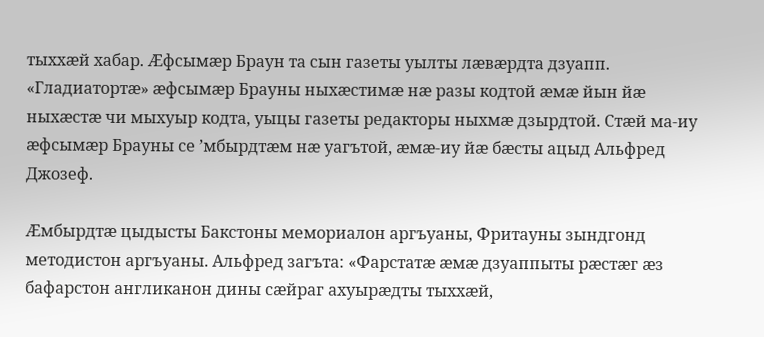тыххӕй хабар. Ӕфсымӕр Браун та сын газеты уылты лӕвӕрдта дзуапп. «Гладиатортӕ» ӕфсымӕр Брауны ныхӕстимӕ нӕ разы кодтой ӕмӕ йын йӕ ныхӕстӕ чи мыхуыр кодта, уыцы газеты редакторы ныхмӕ дзырдтой. Стӕй ма-иу ӕфсымӕр Брауны се ’мбырдтӕм нӕ уагътой, ӕмӕ-иу йӕ бӕсты ацыд Альфред Джозеф.

Ӕмбырдтӕ цыдысты Бакстоны мемориалон аргъуаны, Фритауны зындгонд методистон аргъуаны. Альфред загъта: «Фарстатӕ ӕмӕ дзуаппыты рӕстӕг ӕз бафарстон англиканон дины сӕйраг ахуырӕдты тыххӕй,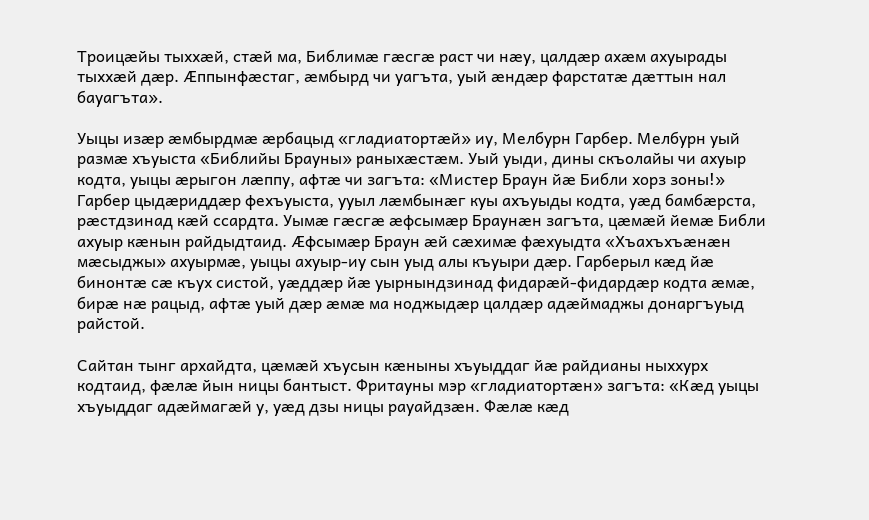Троицӕйы тыххӕй, стӕй ма, Библимӕ гӕсгӕ раст чи нӕу, цалдӕр ахӕм ахуырады тыххӕй дӕр. Ӕппынфӕстаг, ӕмбырд чи уагъта, уый ӕндӕр фарстатӕ дӕттын нал бауагъта».

Уыцы изӕр ӕмбырдмӕ ӕрбацыд «гладиатортӕй» иу, Мелбурн Гарбер. Мелбурн уый размӕ хъуыста «Библийы Брауны» раныхӕстӕм. Уый уыди, дины скъолайы чи ахуыр кодта, уыцы ӕрыгон лӕппу, афтӕ чи загъта: «Мистер Браун йӕ Библи хорз зоны!» Гарбер цыдӕриддӕр фехъуыста, ууыл лӕмбынӕг куы ахъуыды кодта, уӕд бамбӕрста, рӕстдзинад кӕй ссардта. Уымӕ гӕсгӕ ӕфсымӕр Браунӕн загъта, цӕмӕй йемӕ Библи ахуыр кӕнын райдыдтаид. Ӕфсымӕр Браун ӕй сӕхимӕ фӕхуыдта «Хъахъхъӕнӕн мӕсыджы» ахуырмӕ, уыцы ахуыр-иу сын уыд алы къуыри дӕр. Гарберыл кӕд йӕ бинонтӕ сӕ къух систой, уӕддӕр йӕ уырнындзинад фидарӕй-фидардӕр кодта ӕмӕ, бирӕ нӕ рацыд, афтӕ уый дӕр ӕмӕ ма ноджыдӕр цалдӕр адӕймаджы донаргъуыд райстой.

Сайтан тынг архайдта, цӕмӕй хъусын кӕныны хъуыддаг йӕ райдианы ныххурх кодтаид, фӕлӕ йын ницы бантыст. Фритауны мэр «гладиатортӕн» загъта: «Кӕд уыцы хъуыддаг адӕймагӕй у, уӕд дзы ницы рауайдзӕн. Фӕлӕ кӕд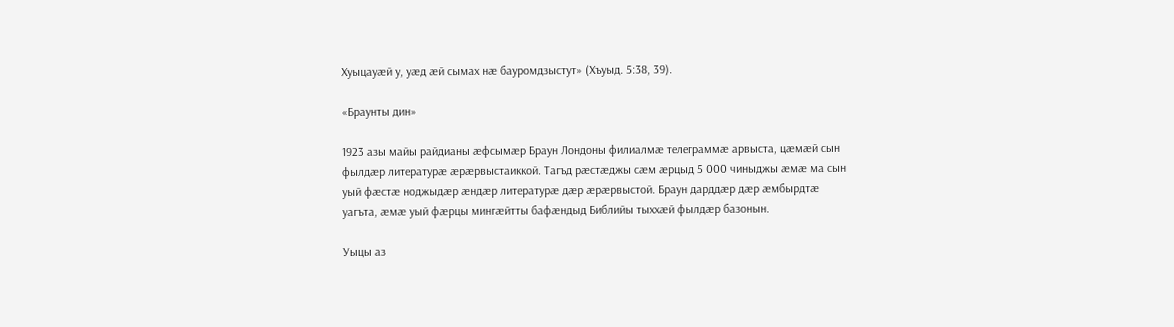Хуыцауӕй у, уӕд ӕй сымах нӕ бауромдзыстут» (Хъуыд. 5:38, 39).

«Браунты дин»

1923 азы майы райдианы ӕфсымӕр Браун Лондоны филиалмӕ телеграммӕ арвыста, цӕмӕй сын фылдӕр литературӕ ӕрӕрвыстаиккой. Тагъд рӕстӕджы сӕм ӕрцыд 5 000 чиныджы ӕмӕ ма сын уый фӕстӕ ноджыдӕр ӕндӕр литературӕ дӕр ӕрӕрвыстой. Браун дарддӕр дӕр ӕмбырдтӕ уагъта, ӕмӕ уый фӕрцы мингӕйтты бафӕндыд Библийы тыххӕй фылдӕр базонын.

Уыцы аз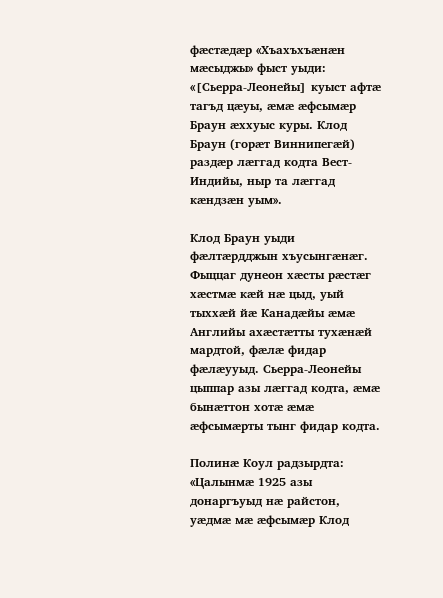фӕстӕдӕр «Хъахъхъӕнӕн мӕсыджы» фыст уыди: «[Сьерра-Леонейы] куыст афтӕ тагъд цӕуы, ӕмӕ ӕфсымӕр Браун ӕххуыс куры. Клод Браун (горӕт Виннипегӕй) раздӕр лӕггад кодта Вест-Индийы, ныр та лӕггад кӕндзӕн уым».

Клод Браун уыди фӕлтӕрдджын хъусынгӕнӕг. Фыццаг дунеон хӕсты рӕстӕг хӕстмӕ кӕй нӕ цыд, уый тыххӕй йӕ Канадӕйы ӕмӕ Английы ахӕстӕтты тухӕнӕй мардтой, фӕлӕ фидар фӕлӕууыд. Сьерра-Леонейы цыппар азы лӕггад кодта, ӕмӕ бынӕттон хотӕ ӕмӕ ӕфсымӕрты тынг фидар кодта.

Полинӕ Коул радзырдта: «Цалынмӕ 1925 азы донаргъуыд нӕ райстон, уӕдмӕ мӕ ӕфсымӕр Клод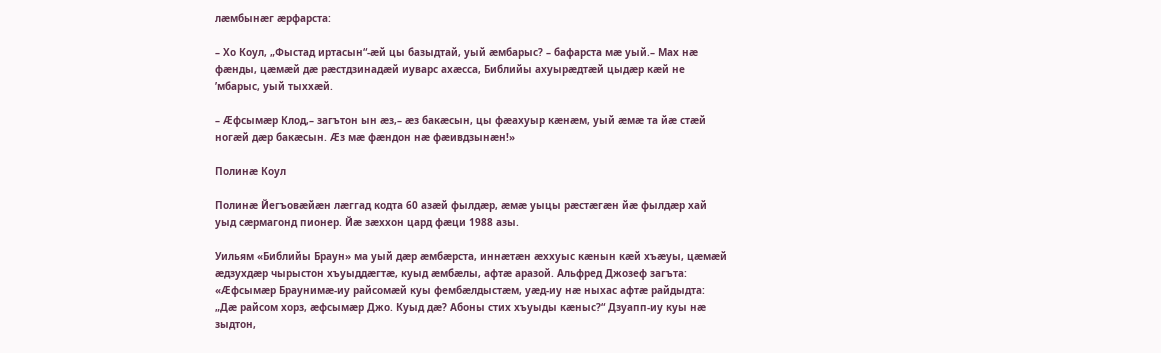лӕмбынӕг ӕрфарста:

– Хо Коул, „Фыстад иртасын“-ӕй цы базыдтай, уый ӕмбарыс? – бафарста мӕ уый.– Мах нӕ фӕнды, цӕмӕй дӕ рӕстдзинадӕй иуварс ахӕсса, Библийы ахуырӕдтӕй цыдӕр кӕй не ’мбарыс, уый тыххӕй.

– Ӕфсымӕр Клод,– загътон ын ӕз,– ӕз бакӕсын, цы фӕахуыр кӕнӕм, уый ӕмӕ та йӕ стӕй ногӕй дӕр бакӕсын. Ӕз мӕ фӕндон нӕ фӕивдзынӕн!»

Полинӕ Коул

Полинӕ Йегъовӕйӕн лӕггад кодта 60 азӕй фылдӕр, ӕмӕ уыцы рӕстӕгӕн йӕ фылдӕр хай уыд сӕрмагонд пионер. Йӕ зӕххон цард фӕци 1988 азы.

Уильям «Библийы Браун» ма уый дӕр ӕмбӕрста, иннӕтӕн ӕххуыс кӕнын кӕй хъӕуы, цӕмӕй ӕдзухдӕр чырыстон хъуыддӕгтӕ, куыд ӕмбӕлы, афтӕ аразой. Альфред Джозеф загъта: «Ӕфсымӕр Браунимӕ-иу райсомӕй куы фембӕлдыстӕм, уӕд-иу нӕ ныхас афтӕ райдыдта: „Дӕ райсом хорз, ӕфсымӕр Джо. Куыд дӕ? Абоны стих хъуыды кӕныс?“ Дзуапп-иу куы нӕ зыдтон,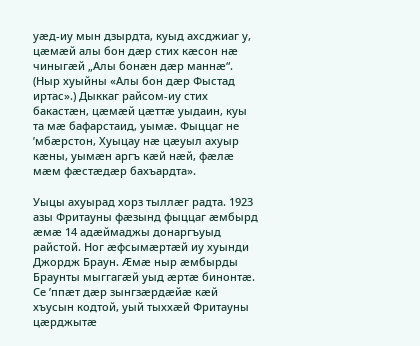уӕд-иу мын дзырдта, куыд ахсджиаг у, цӕмӕй алы бон дӕр стих кӕсон нӕ чиныгӕй „Алы бонӕн дӕр маннӕ“. (Ныр хуыйны «Алы бон дӕр Фыстад иртас».) Дыккаг райсом-иу стих бакастӕн, цӕмӕй цӕттӕ уыдаин, куы та мӕ бафарстаид, уымӕ. Фыццаг не ’мбӕрстон, Хуыцау нӕ цӕуыл ахуыр кӕны, уымӕн аргъ кӕй нӕй, фӕлӕ мӕм фӕстӕдӕр бахъардта».

Уыцы ахуырад хорз тыллӕг радта. 1923 азы Фритауны фӕзынд фыццаг ӕмбырд ӕмӕ 14 адӕймаджы донаргъуыд райстой. Ног ӕфсымӕртӕй иу хуынди Джордж Браун. Ӕмӕ ныр ӕмбырды Браунты мыггагӕй уыд ӕртӕ бинонтӕ. Се ’ппӕт дӕр зынгзӕрдӕйӕ кӕй хъусын кодтой, уый тыххӕй Фритауны цӕрджытӕ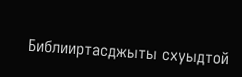Библииртасджыты схуыдтой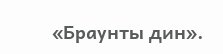«Браунты дин».